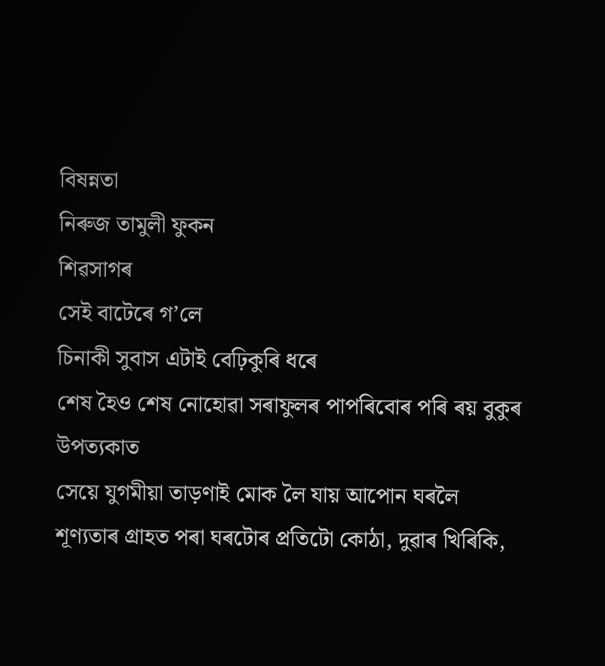বিষন্নতা
নিৰুজ তামুলী ফুকন
শিৱসাগৰ
সেই বাটেৰে গ’লে
চিনাকী সুবাস এটাই বেঢ়িকুৰি ধৰে
শেষ হৈও শেষ নোহোৱা সৰাফুলৰ পাপৰিবোৰ পৰি ৰয় বুকুৰ উপত্যকাত
সেয়ে যুগমীয়া তাড়ণাই মোক লৈ যায় আপোন ঘৰলৈ
শূণ্যতাৰ গ্ৰাহত পৰা ঘৰটোৰ প্ৰতিটো কোঠা, দুৱাৰ খিৰিকি,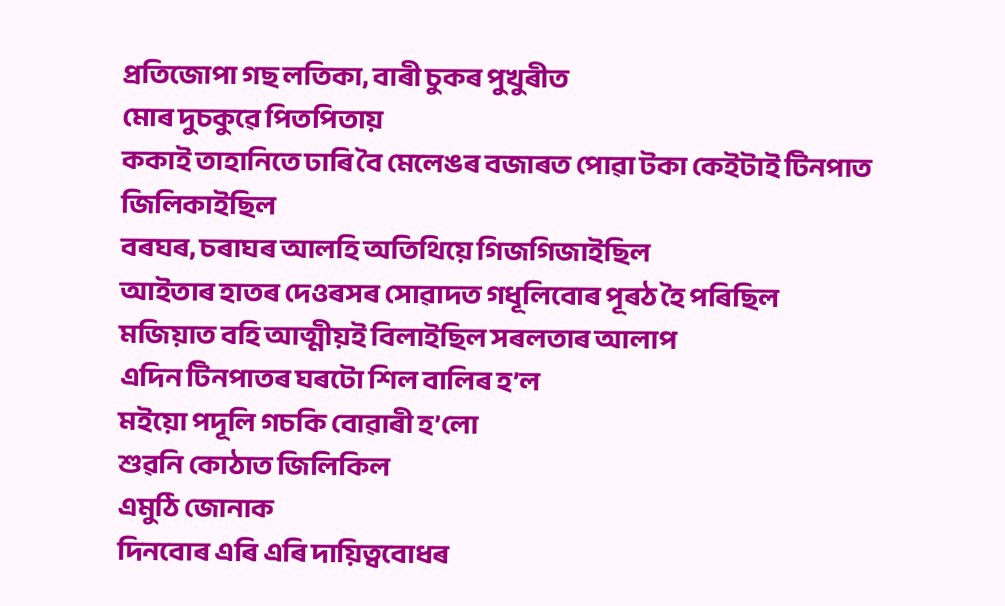প্ৰতিজোপা গছ লতিকা, বাৰী চুকৰ পুখুৰীত
মোৰ দুচকুৱে পিতপিতায়
ককাই তাহানিতে ঢাৰি বৈ মেলেঙৰ বজাৰত পোৱা টকা কেইটাই টিনপাত জিলিকাইছিল
বৰঘৰ, চৰাঘৰ আলহি অতিথিয়ে গিজগিজাইছিল
আইতাৰ হাতৰ দেওৰসৰ সোৱাদত গধূলিবোৰ পূৰঠ হৈ পৰিছিল
মজিয়াত বহি আত্মীয়ই বিলাইছিল সৰলতাৰ আলাপ
এদিন টিনপাতৰ ঘৰটো শিল বালিৰ হ’ল
মইয়ো পদূলি গচকি বোৱাৰী হ’লো
শুৱনি কোঠাত জিলিকিল
এমুঠি জোনাক
দিনবোৰ এৰি এৰি দায়িত্ববোধৰ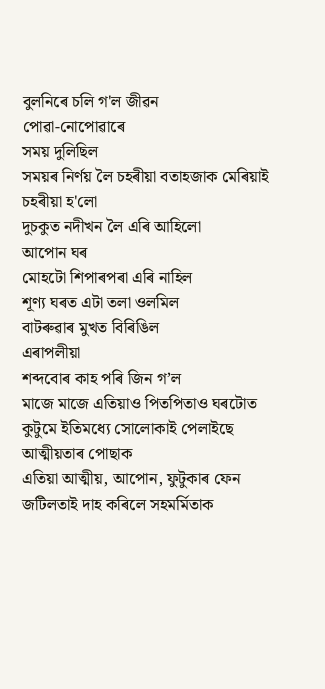বুলনিৰে চলি গ'ল জীৱন
পোৱা-নোপোৱাৰে
সময় দুলিছিল
সময়ৰ নিৰ্ণয় লৈ চহৰীয়া বতাহজাক মেৰিয়াই চহৰীয়া হ'লো
দুচকুত নদীখন লৈ এৰি আহিলো
আপোন ঘৰ
মোহটো শিপাৰপৰা এৰি নাহিল
শূণ্য ঘৰত এটা তলা ওলমিল
বাটৰুৱাৰ মুখত বিৰিঙিল
এৰাপলীয়া
শব্দবোৰ কাহ পৰি জিন গ’ল
মাজে মাজে এতিয়াও পিতপিতাও ঘৰটোত
কুটুমে ইতিমধ্যে সোলোকাই পেলাইছে আত্মীয়তাৰ পোছাক
এতিয়া আত্মীয়, আপোন, ফুটুকাৰ ফেন
জটিলতাই দাহ কৰিলে সহমৰ্মিতাক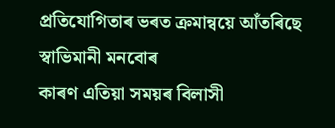প্ৰতিযোগিতাৰ ভৰত ক্ৰমান্বয়ে আঁতৰিছে স্বাভিমানী মনবোৰ
কাৰণ এতিয়া সময়ৰ বিলাসী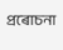প্ৰৰোচনা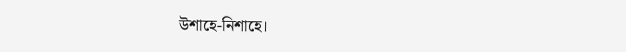উশাহে-নিশাহে।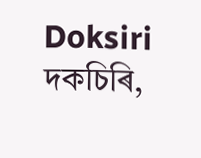Doksiri দকচিৰি,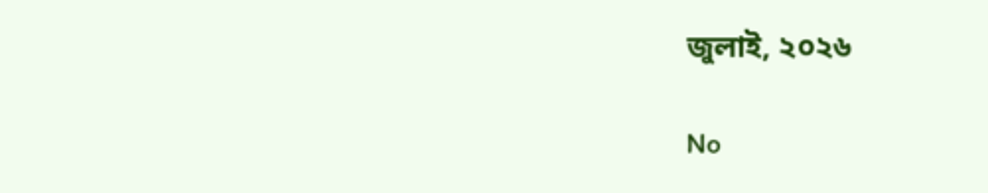জুলাই, ২০২৬

No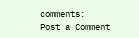comments:
Post a Comment